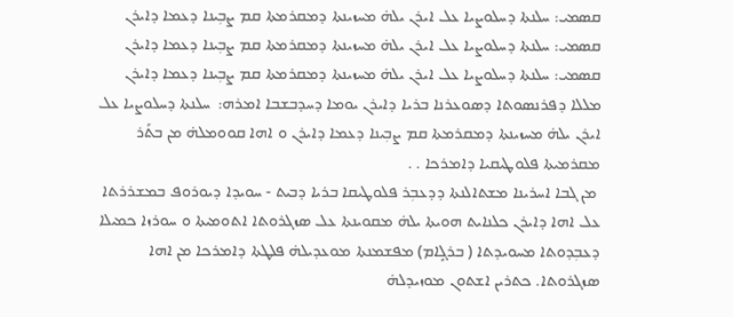ܩܣܡܝ: ܚܠܢܬܐ ܕܚܠܘܨܝܐ ܥܠ ܐܝܪܢ ܝܠܗ̇ ܡܚܙܝܢܬܐ ܕܡܩܪܡܬܐ ܩܡ ܨܒܼܝܢܐ ܕܥܡܐ ܕܐܝܪܢ
ܩܣܡܝ: ܚܠܢܬܐ ܕܚܠܘܨܝܐ ܥܠ ܐܝܪܢ ܝܠܗ̇ ܡܚܙܝܢܬܐ ܕܡܩܪܡܬܐ ܩܡ ܨܒܼܝܢܐ ܕܥܡܐ ܕܐܝܪܢ
ܩܣܡܝ: ܚܠܢܬܐ ܕܚܠܘܨܝܐ ܥܠ ܐܝܪܢ ܝܠܗ̇ ܡܚܙܝܢܬܐ ܕܡܩܪܡܬܐ ܩܡ ܨܒܼܝܢܐ ܕܥܡܐ ܕܐܝܪܢ
ܡܠܠܐ ܕܦܪܢܣܘܬܐ ܕܣܘܥܪܢܐ ܒܪܝܐ ܕܐܝܪܢ ܝܘܡܐ ܕܚܕܒܫܒܐ ܐܡܪܗ:  ܚܠܢܬܐ ܕܚܠܘܨܝܐ ܥܠ ܐܝܪܢ ܝܠܗ̇ ܡܚܙܝܢܬܐ ܕܡܩܪܡܬܐ ܩܡ ܨܒܼܝܢܐ ܕܥܡܐ ܕܐܝܪܢ ܘ ܐܗܐ ܩܘܘܡܠܗ̇ ܡܢ ܒܬܰܪ ܡܩܪܡܝܬܐ ܦܠܘܛܝܩܝܐ ܕܐܡܪܟܐ . .
 ܡܢ ܓܒܐ ܐܚܪܝܢܐ ܡܫܬܐܠܢܬܐ ܕܕܥܒܼܪ ܦܠܘܛܝܩܐ ܒܪܝܐ ܕܒܝܬ - ܚܘܝܕܐ ܕܝܘܪܘܦ ܒܡܫܪܪܬܐ ܥܠ ܐܗܐ ܕܐܝܪܢ ܟܠܢܐܝܬ ܗܘܝܬܐ ܝܠܗ̇ ܡܩܘܝܢܬܐ ܥܠ ܣܙܓܪܘܬܐ ܐܬܘܡܝܬܐ ܘ ܚܘܪܙܐ ܟܡܝܠܐ ܕܥܒܼܕܘܬܐ ܡܚܘܝܕܬܐ ( ܒܪܓܻܐܡ) ܡܦܫܡܢܬܐ ܡܘܥܕܝܠܗ̇ ܦܠܛܬܐ ܕܐܡܪܟܐ ܡܢ ܐܗܐ ܣܙܓܪܘܬܐ. ܟܬܪܝܢ ܐܫܬܘܢ ܡܘܙܝܕܠܗ̇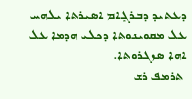ܕܥܬܝܕ ܕܒܪܓܻܐܡ ܐܣܝܪܬܐ ܝܠܗܚ ܥܠ ܡܩܘܝܢܘܬܐ ܕܟܠܝ ܗܕܡܐ ܥܠ ܐܗܐ ܣܙܓܪܘܬܐ.
 ܬܪܡܦ ܪܫ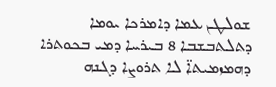ܫܘܠܛܢ ܥܡܐ ܕܐܡܪܟܐ ܝܘܡܐ ܕܬܠܬܒܫܒܐ 8 ܒܝܪܚܐ ܕܡܝ ܒܟܘܬܪܐ ܕܗܡܙܡܝܬܐ̈ ܠܐ ܬܪܘܨܐ ܕܓܢܗ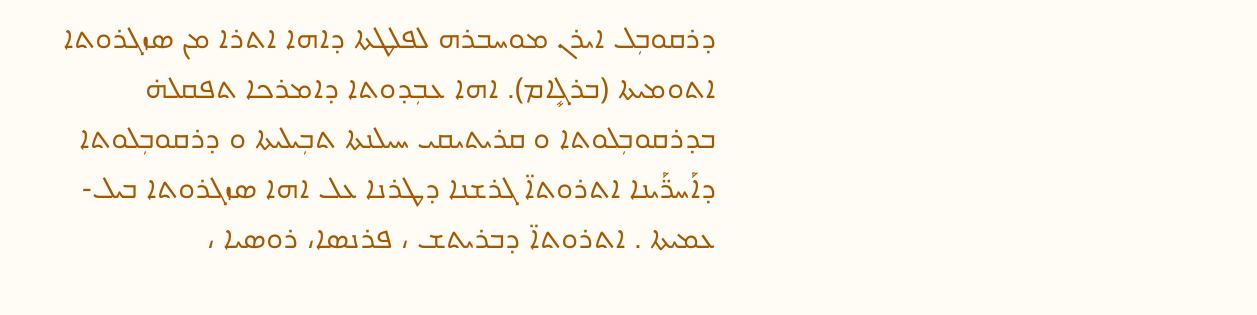ܕܪܩܘܒܼܠ ܐܝܪܢ ܡܘܚܒܪܗ ܠܦܠܛܬܐ ܕܐܗܐ ܐܬܪܐ ܡܢ ܣܙܓܪܘܬܐ ܐܬܘܡܝܬܐ (ܒܪܓܻܐܡ). ܐܗܐ ܥܒܼܕܘܬܐ ܕܐܡܪܟܐ ܬܦܩܠܗ̇ ܒܕܪܩܘܒܼܠܘܬܐ ܘ ܩܪܝܬܝܩܝ ܚܝܠܢܬܐ ܬܒܼܝܠܝܬܐ ܘ ܕܪܩܘܒܼܠܘܬܐ ܕܐܰܚܪ̈ܰܝܢܐ ܐܬܪܘܬܐ̈ ܓܪܫܢܐ ܕܛܪܢܐ ܥܠ ܐܗܐ ܣܙܓܪܘܬܐ ܒܝܠ- ܥܡܝܬܐ . ܐܬܪܘܬܐ̈ ܕܒܪܝܬܫ ، ܦܪܢܣܐ، ܪܘܣܝܐ ،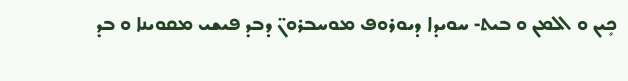ܟܻܝܢ ܘ ܐܠܡܢ ܘ ܒܝܬ- ܚܘܝܕܐ ܕܝܘܪܘܦ ܡܘܚܒܪܘܢ̈ ܕܒܕ ܦܝܫܝ ܡܩܘܝܢܐ ܘ ܒܕ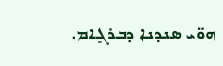ܗܘ̈ܝ ܣܢܕܢܐ ܕܒܪܓܻܐܡ.